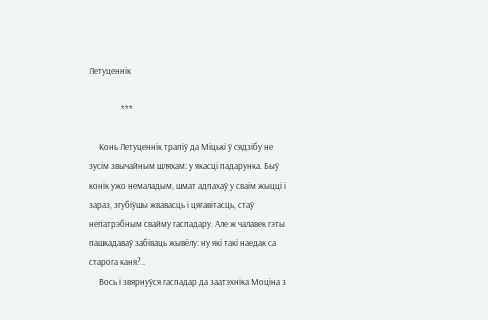Летуценнiк

                ***

     Конь Летуценнік трапіў да Міцькі ў сядзібу не зусім звычайным шляхам: у якасці падарунка. Быў конік ужо немаладым, шмат адпахаў у сваім жыцці і зараз, згубіўшы жвавасць і цягавітасць, стаў непатрэбным свайму гаспадару. Але ж чалавек гэты пашкадаваў забіваць жывёлу: ну які такі наедак са старога каня?..
     Вось і звярнуўся гаспадар да заатэхніка Моціна з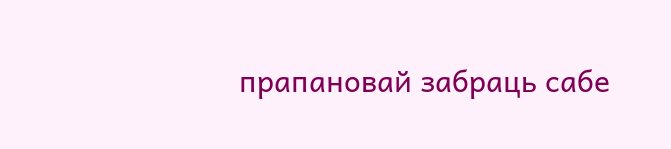прапановай забраць сабе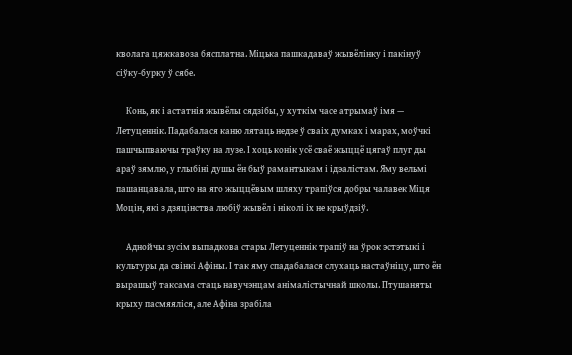кволага цяжкавоза бясплатна. Міцька пашкадаваў жывёлінку і пакінуў сіўку-бурку ў сябе.

     Конь, як і астатнія жывёлы сядзібы, у хуткім часе атрымаў імя — Летуценнік. Падабалася каню лятаць недзе ў сваіх думках і марах, моўчкі пашчыпваючы траўку на лузе. І хоць конік усё сваё жыццё цягаў плуг ды араў зямлю, у глыбіні душы ён быў рамантыкам і ідэалістам. Яму вельмі пашанцавала, што на яго жыццёвым шляху трапіўся добры чалавек Міця Моцін, які з дзяцінства любіў жывёл і ніколі іх не крыўдзіў.

     Аднойчы зусім выпадкова стары Летуценнік трапіў на ўрок эстэтыкі і культуры да свінкі Афіны. І так яму спадабалася слухаць настаўніцу, што ён вырашыў таксама стаць навучэнцам анімалістычнай школы. Птушаняты крыху пасмяяліся, але Афіна зрабіла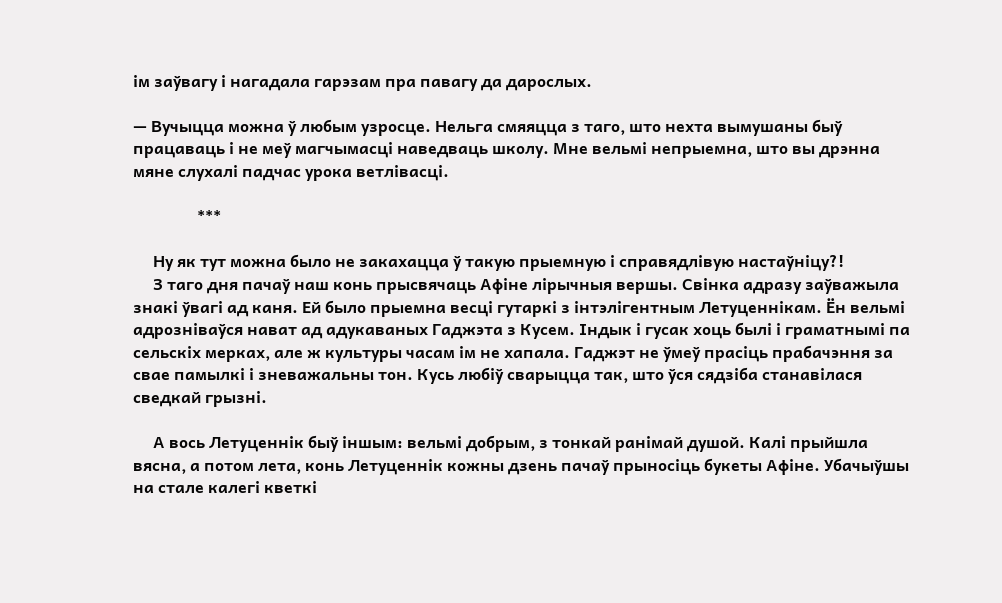ім заўвагу і нагадала гарэзам пра павагу да дарослых.

— Вучыцца можна ў любым узросце. Нельга смяяцца з таго, што нехта вымушаны быў працаваць і не меў магчымасці наведваць школу. Мне вельмі непрыемна, што вы дрэнна мяне слухалі падчас урока ветлівасці.

                ***

     Ну як тут можна было не закахацца ў такую прыемную і справядлівую настаўніцу?!
     З таго дня пачаў наш конь прысвячаць Афіне лірычныя вершы. Свінка адразу заўважыла знакі ўвагі ад каня. Ей было прыемна весці гутаркі з інтэлігентным Летуценнікам. Ён вельмі адрозніваўся нават ад адукаваных Гаджэта з Кусем. Індык і гусак хоць былі і граматнымі па сельскіх мерках, але ж культуры часам ім не хапала. Гаджэт не ўмеў прасіць прабачэння за свае памылкі і зневажальны тон. Кусь любіў сварыцца так, што ўся сядзіба станавілася сведкай грызні.

     А вось Летуценнік быў іншым: вельмі добрым, з тонкай ранімай душой. Калі прыйшла вясна, а потом лета, конь Летуценнік кожны дзень пачаў прыносіць букеты Афіне. Убачыўшы на стале калегі кветкі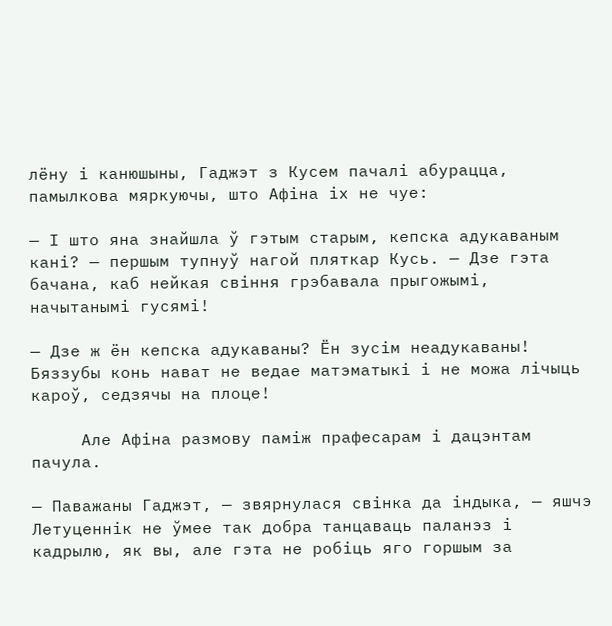лёну і канюшыны, Гаджэт з Кусем пачалі абурацца, памылкова мяркуючы, што Афіна іх не чуе:

— І што яна знайшла ў гэтым старым, кепска адукаваным кані? — першым тупнуў нагой пляткар Кусь. — Дзе гэта бачана, каб нейкая свіння грэбавала прыгожымі, начытанымі гусямі!

— Дзе ж ён кепска адукаваны? Ён зусім неадукаваны! Бяззубы конь нават не ведае матэматыкі і не можа лічыць кароў, седзячы на плоце!

     Але Афіна размову паміж прафесарам і дацэнтам пачула.

— Паважаны Гаджэт, — звярнулася свінка да індыка, — яшчэ Летуценнік не ўмее так добра танцаваць паланэз і кадрылю, як вы, але гэта не робіць яго горшым за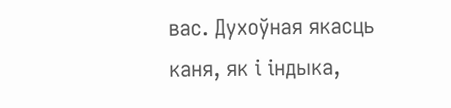вас. Духоўная якасць каня, як і індыка,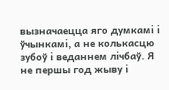вызначаецца яго думкамі і ўчынкамі, а не колькасцю зубоў і веданнем лічбаў. Я не першы год жыву і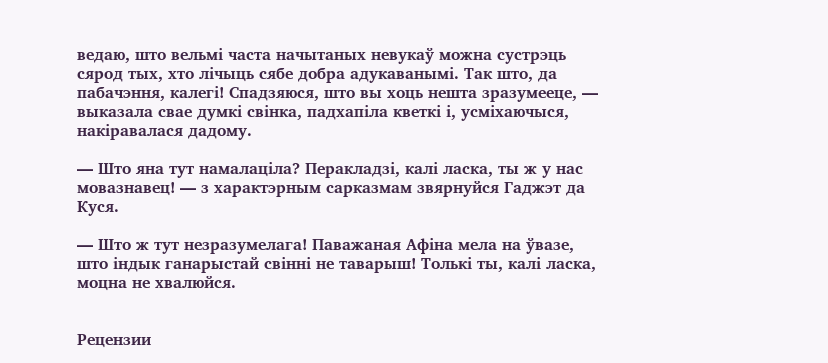ведаю, што вельмі часта начытаных невукаў можна сустрэць сярод тых, хто лічыць сябе добра адукаванымі. Так што, да пабачэння, калегі! Спадзяюся, што вы хоць нешта зразумееце, — выказала свае думкі свінка, падхапіла кветкі і, усміхаючыся, накіравалася дадому.

— Што яна тут намалаціла? Перакладзі, калі ласка, ты ж у нас мовазнавец! — з характэрным сарказмам звярнуйся Гаджэт да Куся.

— Што ж тут незразумелага! Паважаная Афіна мела на ўвазе, што індык ганарыстай свінні не таварыш! Толькі ты, калі ласка, моцна не хвалюйся.


Рецензии